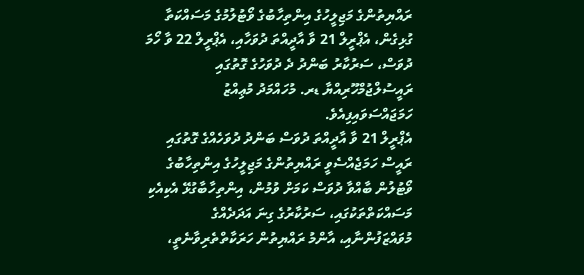ރައްޔިތުންގެ މަޖިލީހުގެ އިންތިހާބުގެ ވޯޓުލުމުގެ މަސައްކަތާ ގުޅިގެން، އެޕްރީލް 21 ވާ އާދީއްތަ ދުވަހާއި، އެޕްރީލް 22 ވާ ހޯމަ ދުވަސް، ސަރުކާރު ބަންދު ދެ ދުވަހުގެ ގޮތުގައި ރައީސުލްޖުމްހޫރިއްޔާ ޑރ. މުހައްމަދު މުޢިއްޒު ހަމަޖައްސަވައިފިއެވެ.
އެޕްރީލް 21 ވާ އާދީއްތަ ދުވަސް ބަންދު ދުވަހެއްގެ ގޮތުގައި ރައީސް ހަމަޖެއްސެވީ ރައްޔިތުންގެ މަޖިލީހުގެ އިންތިހާބުގެ ވޯޓުލުން ބާއްވާ ދުވަސް ކަމަށް ވުމުން، އިންތިހާބާގުޅޭ އެކިއެކި މަސައްކަތްތަކުގައި، ސަރުކާރުގެ ގިނަ އަދަދެއްގެ މުވައްޒަފުންނާއި، އާންމު ރައްޔިތުން ހަރަކާތްތެރިވާނެތީ،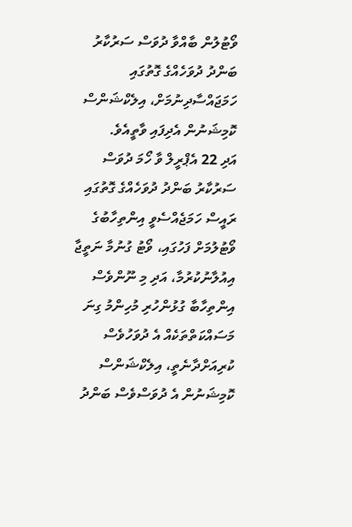ވޯޓުލުން ބާއްވާ ދުވަސް ސަރުކާރު ބަންދު ދުވަހެއްގެ ގޮތުގައި ހަމަޖައްސާދިނުމަށް، އިލެކްޝަންސް ކޮމިޝަނުން އެދިފައި ވާތީއެވެ.
އަދި 22 އެޕްރީލް ވާ ހޯމަ ދުވަސް ސަރުކާރު ބަންދު ދުވަހެއްގެ ގޮތުގައި ރައީސް ހަމަޖެއްސެވީ އިންތިހާބުގެ ވޯޓުލުމަށް ފަހުގައި، ވޯޓު ގުނުމާ ނަތީޖާ އިއުލާނުކުރުމާ، އަދި މި ނޫންވެސް އިންތިހާބާ ގުޅުންހުރި މުހިންމު ގިނަ މަސައްކަތްތަކެއް އެ ދުވަހުވެސް ކުރިއަށްދާނެތީ، އިލެކްޝަންސް ކޮމިޝަނުން އެ ދުވަސްވެސް ބަންދު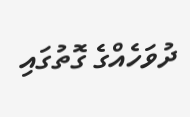ދުވަހެއްގެ ގޮތުގައި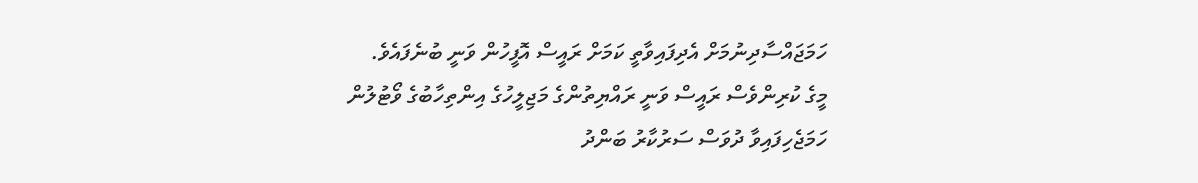ހަމަޖައްސާދިނުމަށް އެދިފައިވާތީ ކަމަށް ރައީސް އޮފީހުން ވަނީ ބުނެފައެވެ.
މީގެ ކުރިންވެސް ރައީސް ވަނީ ރައްޔިތުންގެ މަޖިލީހުގެ އިންތިހާބުގެ ވޯޓުލުން ހަމަޖެހިފައިވާ ދުވަސް ސަރުކާރު ބަންދު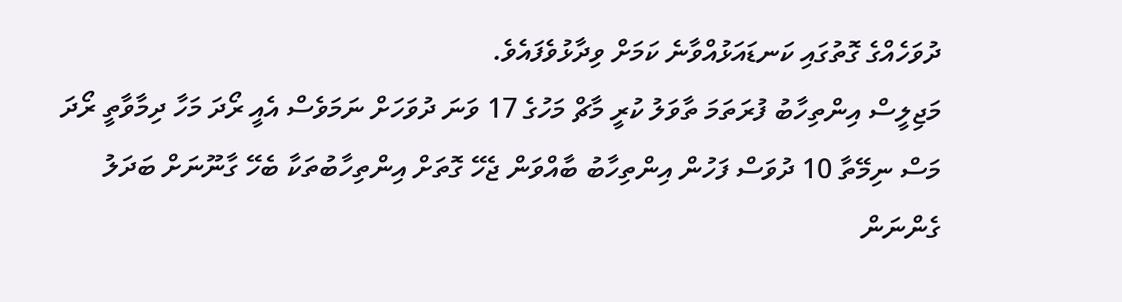ދުވަހެއްގެ ގޮތުގައި ކަނޑައަޅުއްވާނެ ކަމަށް ވިދާޅުވެފައެވެ.
މަޖިލީސް އިންތިހާބު ފުރަތަމަ ތާވަލު ކުރީ މާޗް މަހުގެ 17 ވަނަ ދުވަހަށް ނަމަވެސް އެއީ ރޯދަ މަހާ ދިމާވާތީ ރޯދަ މަސް ނިމޭތާ 10 ދުވަސް ފަހުން އިންތިހާބު ބާއްވަން ޖެހޭ ގޮތަށް އިންތިހާބުތަކާ ބެހޭ ގާނޫނަށް ބަދަލު ގެންނަން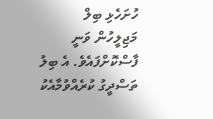ހުށަހެޅި ބިލް މަޖިލީހުން ވަނީ ފާސްކޮށްފައެވެ. އެ ބިލު ތަސްދީގު ކުރެއްވުމާއެކު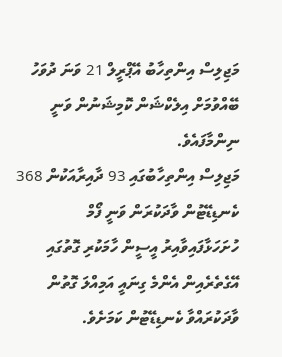މަޖިލިސް އިންތިހާބު އޭޕްރީލް 21 ވަނަ ދުވަހު ބޭއްވުމަށް އިލެކްޝަން ކޮމިޝަނުން ވަނީ ނިންމާފައެވެ.
މަޖިލިސް އިންތިހާބުގައި 93 ދާއިރާއަކުން 368 ކެނޑިޑޭޓުން ވާދަކުރަން ވަނީ ފޯމް ހުށަހަޅާފައިވާއިރު އީސީން ހާމަކުރި ގޮތުގައި އޭގެތެރެއިން އެންމެ ގިނައީ އަމިއްލަ ގޮތުން ވާދަކުރައްވާ ކެނޑިޑޭޓުން ކަމަށެވެ.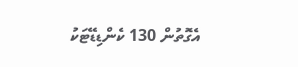އެގޮތުން 130 ކެންޑިޑޭޓަކު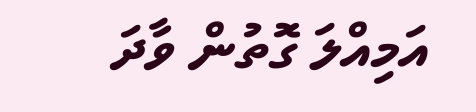އަމިއްލަ ގޮތުން ވާދަ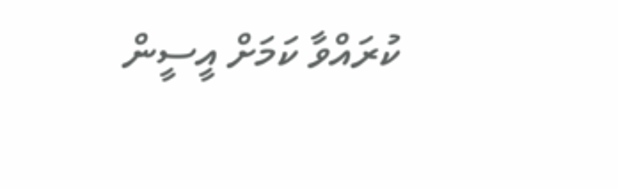ކުރައްވާ ކަމަށް އީސީން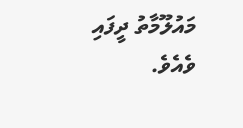މައުލޫމާތު ދީފައި ވެއެވެ.